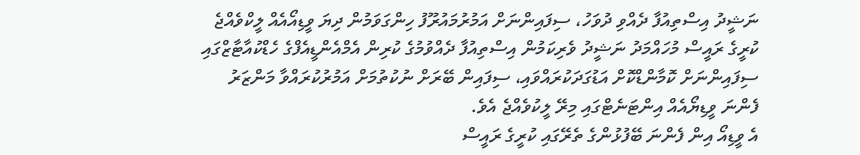ނަޝީދު އިސްތިއުފާ ދެއްވި ދުވަހު، ސިފައިންނަށް އަމުރުމައުރޫފު ހިންގަވަމުން ދިޔަ ވީޑިއޯއެއް ލީކްވެއްޖެ
ކުރީގެ ރައީސް މުހައްމަދު ނަޝީދު ވެރިކަމުން އިސްތިއުފާ ދެއްވުމުގެ ކުރިން އެމްއެންޑީއެފްގެ ހެޑްކުއާޓާޒްގައި ސިފައިންނަށް ކޮމާންޑްކޮށް އަޑުގަދަކުރައްވައި، ސިފައިން ބޭރަށް ނުކުތުމަށް އަމުރުކުރައްވާ މަންޒަރު ފެންނަ ވީޑިޔޯއެއް އިންޓަނެޓްގައި މިރޭ ލީކުވެއްޖެ އެވެ.
އެ ވީޑިއޯ އިން ފެންނަ ބޭފުޅުންގެ ތެރޭގައި ކުރީގެ ރައީސް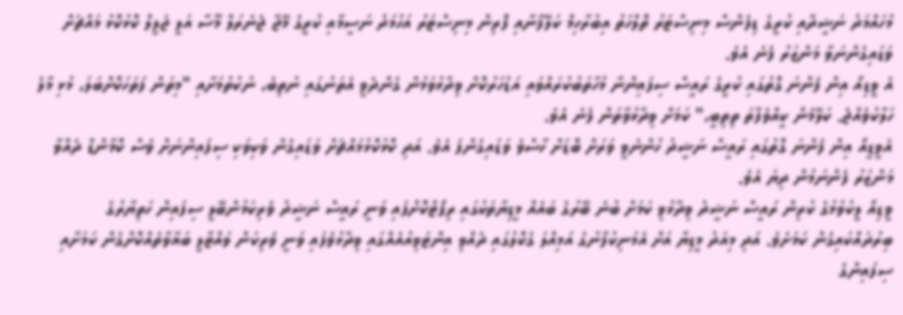މުހައްމަދު ނަޝީދާއި ކުރީގެ ޑިފެންސް މިނިސްޓަރު ތޮލްހަތު އިބުރާހިމް ކަލޭފާނާއި ފޮރިން މިނިސްޓަރު އަހުމަދު ނަސީމާއި ކުރީގެ މޭޖާ ޖެނެރަލް މޫސާ އަލީ ޖަލީލް ކޮޅުކޮޅު މައްޗަށް ވަޑައިގެންނަވާ މަންޒަރު ފެނެ އެވެ.
އެ ވީޑިއޯ އިން ފެންނަ ގޮތުގައި ކުރީގެ ރައީސް ސިފައިންނާ މުހާތަބުކުރައްވައި އަޑުހަރުކޮށް ވިދާޅުވަމުން ގެންދެވީ އެތަނުގައި ނުތިބެ، ނުކުތުމަށާއި "މިތަން ފަތަހަކޮށްބަލަ، މުޅި މާލެ ހަލާކުވެއްޖެ. ކަލޭމެން ކީއްވެފާތަ ތިތިބީ،" ކަމަށް ވިދާޅުވާތަން ފެނެ އެވެ.
އެވީޑީއޯ އިން ފެންނަ ގޮތުގައި ރައީސް ނަޝީދު ހުންނެވީ ވަރަށް ބޮޑަށް ހާސްވެ ވަޑައިގެންފަ އެވެ. އަދި ކޮޅުކޮޅުމައްޗަށް ވަޑައިގެން ވަކިވަކި ސިފައިންނަށް ވެސް ކޮމާންޑް ދެއްވާ މަންޒަރު ފެންނަމުން ދިޔަ އެވެ.
ވީޑިއޯ ލީކުވުމުގެ ކުރިން ރައީސް ނަޝީދު ވިދާޅުވި ކަމަށް ބުނެ ބޭރުގެ ބައެއް މީޑިޔާތަކުގައި ރިޕޯޓްކޮށްފައި ވަނީ ރައީސް ނަޝީދު ވެރިކަމުންބޭލީ ސިފައިން ހަތިޔާރުގެ ބިރުދައްކައިގެން ކަމަށެވެ. އަދި މިއަދު މީޑިޔާ އަށް އެމަނިކުފާނުގެ އަމިއްލަ ގެކޮލުގައި ދެއްވި އިންޓަވިއުއެއްގައި ވިދާޅުވެފައި ވަނީ ވެރިކަން ވައްޓާލީ ބަޣާވާތެއްކޮށްގެން ކަމަށާއި ސިފައިންގެ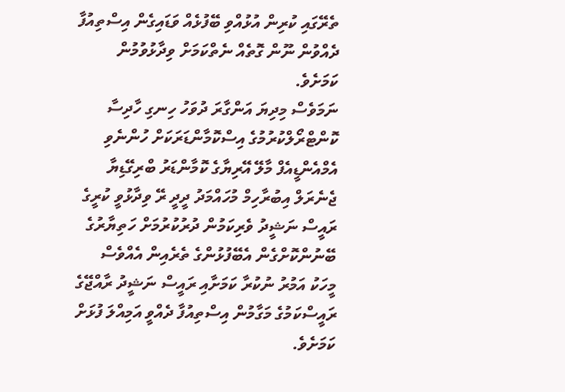ތެރޭގައި ކުރިން އުޅުއްވި ބޭފުޅެއް ވަޑައިގެން އިސްތިއުފާ ދެއްވުން ނޫން ގޮތެއް ނެތްކަމަށް ވިދާޅުވުމުން ކަމަށެވެ.
ނަމަވެސް މިދިޔަ އަންގާރަ ދުވަހު ހިނގި ހާދިސާ ކޮންޓްރޯލްކުރުމުގެ އިސްކޮމާންޑަރަކަށް ހުންނެވި އެމްއެންޑީއެފް މާލޭ އޭރިޔާގެ ކޮމާންޑަރު ބްރިގޭޑިޔާ ޖެނެރަލް އިބުރާހިމް މުހައްމަދު ދީދީ ރޭ ވިދާޅުވީ ކުރީގެ ރައީސް ނަޝީދު ވެރިކަމުން ދުރުކުރުމަށް ހަތިޔާރުގެ ބޭނުންކޮށްގެން އެބޭފުޅުންގެ ތެރެއިން އެއްވެސް މީހަކު އަމުރު ނުކުރާ ކަމަށާއި ރައީސް ނަޝީދު ރާއްޖޭގެ ރައީސްކަމުގެ މަގާމުން އިސްތިއުފާ ދެއްވީ އަމިއްލަ ފުޅަށް ކަމަށެވެ.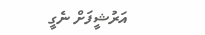އަރުޝީފަށް ނެގީ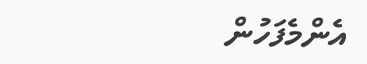އެންމެފަހުން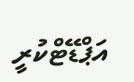އަޕްޑޭޓްކުރީ